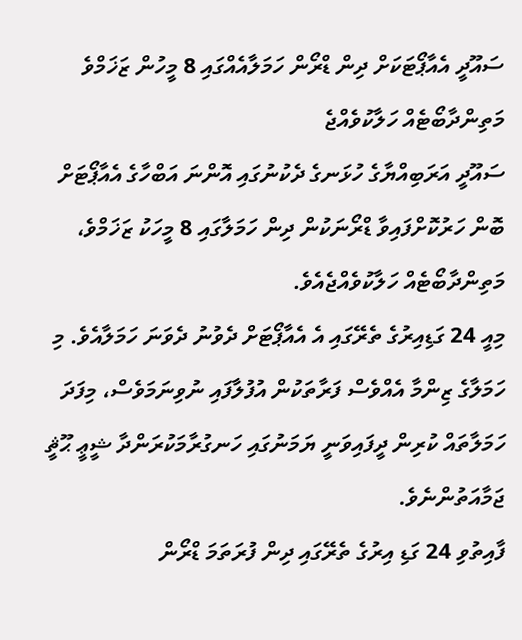ސައޫދީ އެއާޕޯޓަކަށް ދިން ޑްރޯން ހަމަލާއެއްގައި 8 މީހުން ޒަޚަމްވެ މަތިންދާބޯޓެއް ހަލާކުވެއްޖެ
ސައޫދީ އަރަބިއްޔާގެ ހުޅަނގެ ދެކުނުގައި އޮންނަ އަބްހާގެ އެއާޕޯޓަށް ބޮން ހަރުކޮށްފައިވާ ޑްރޯނަކުން ދިން ހަމަލާގައި 8 މީހަކު ޒަޚަމްވެ، މަތިންދާބޯޓެއް ހަލާކުވެއްޖެއެވެ.
މިއީ 24 ގަޑިއިރުގެ ތެރޭގައި އެ އެއާޕޯޓަށް ދެވުނު ދެވަނަ ހަމަލާއެވެ. މި ހަމަލާގެ ޒިންމާ އެއްވެސް ފަރާތަކުން އުފުލާފައި ނުވިނަމަވެސް، މިފަދަ ހަމަލާތައް ކުރިން ދީފައިވަނީ ޔަމަނުގައި ހަނގުރާމަކުރަންދާ ޝީޢީ ޙޫޘީ ޖަމާއަތުންނެވެ.
ފާއިތުވި 24 ގަޑި އިރުގެ ތެރޭގައި ދިން ފުރަތަމަ ޑްރޯން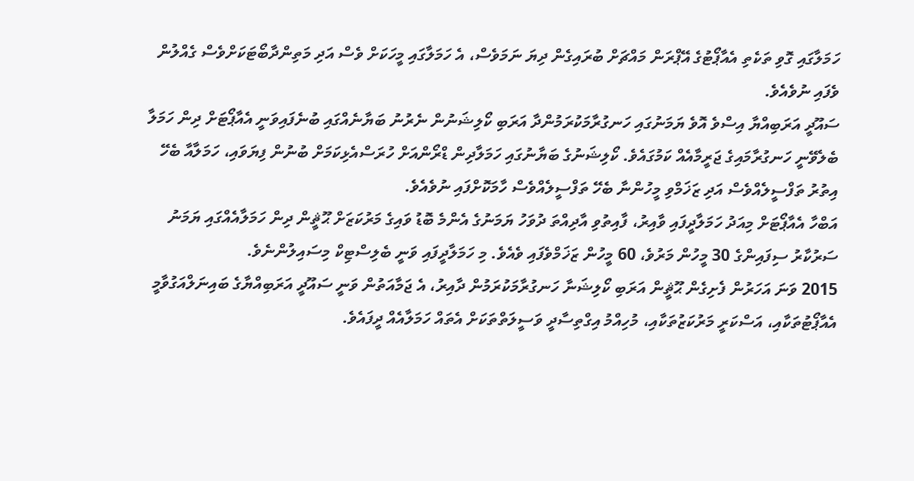ހަމަލާގައި ގޮވި ތަކެތި އެއާޕޯޓުގެ އޭޕްރަން މައްޗަށް ބުރައިގެން ދިޔަ ނަމަވެސް، އެ ހަމަލާގައި މީހަކަށް ވެސް އަދި މަތިންދާބޯޓަކަށްވެސް ގެއްލުން ވެފައި ނުވެއެވެ.
ސައޫދީ އަރަބިއްޔާ އިސްވެ އޮވެ ޔަމަނުގައި ހަނގުރާމަކުރަމުންދާ އަރަބި ކޯލިޝަނުން ނެރުނު ބަޔާނެއްގައި ބުނެފައިވަނީ އެއާޕޯޓަށް ދިން ހަމަލާ ބެލެވޭނީ ހަނގުރާމައިގެ ޖަރީމާއެއް ކަމުގައެވެ. ކޯލިޝަނުގެ ބަޔާނުގައި ހަމަލާދިން ޑްރޯންއަށް ހުރަސްއެޅިކަމަށް ބުނުން ފިޔަވައި، ހަމަލާއާ ބެހޭ އިތުރު ތަފްސީލެއްވެސް އަދި ޒަޚަމްވި މީހުންނާ ބެހޭ ތަފްސީލެއްވެސް ހާމަކޮށްފައި ނުވެއެވެ.
އަބްހާ އެއާޕޯޓަށް މިއަދު ހަމަލާދީފައި ވާއިރު، ފާއިތުވި އާދިއްތަ ދުވަހު ޔަމަނުގެ އެންމެ ބޮޑު ވައިގެ މަރުކަޒަށް ޙޫޘީން ދިން ހަމަލާއެއްގައި ޔަމަނު ސަރުކާރު ސިފައިންގެ 30 މީހުން މަރުވެ، 60 މީހުން ޒަޚަމްވެފައި ވެއެވެ. މި ހަމަލާދީފައި ވަނީ ބެލިސްޓިކް މިސައިލުންނެވެ.
2015 ވަނަ އަހަރުން ފެށިގެން ޙޫޘީން އަރަބި ކޯލިޝަނާ ހަނގުރާމަކުރަމުން ދާއިރު، އެ ޖަމާއަތުން ވަނީ ސައޫދީ އަރަބިއްޔާގެ ބައިނަލްއަގުވާމީ އެއާޕޯޓުތަކާއި، އަސްކަރީ މަރުކަޒުތަކާއި، މުހިއްމު އިގްތިސާދީ ވަސީލަތްތަކަށް އެތައް ހަމަލާއެއް ދީފައެވެ.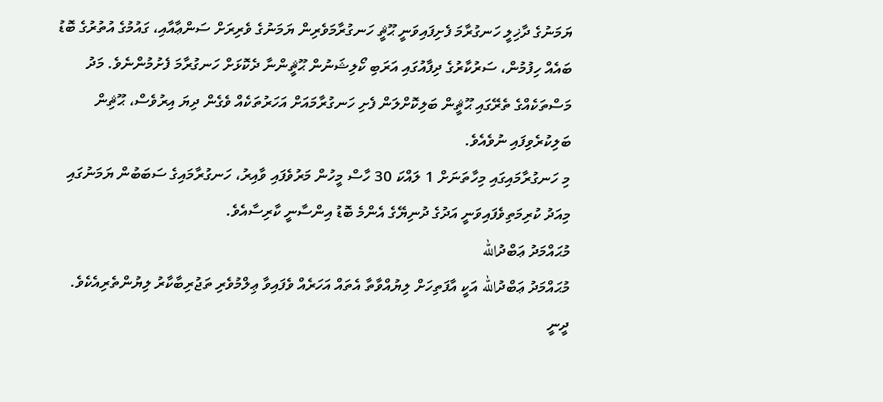ޔަމަނުގެ ދާޚިލީ ހަނގުރާމަ ފެށިފައިވަނީ ޙޫޘީ ހަނގުރާމަވެރިން ޔަމަނުގެ ވެރިރަށް ސަންޢާއާއި، ގައުމުގެ އުތުރުގެ ބޮޑު ބައެއް ހިފުމުން، ސަރުކާރުގެ ދިފާއުގައި އަރަބި ކޯލިޝަނުން ޙޫޘީންނާ ދެކޮޅަށް ހަނގުރާމަ ފެށުމުންނެވެ. މަދު މަސްތަކެއްގެ ތެރޭގައި ޙޫޘީން ބަލިކޮށްލަން ފެށި ހަނގުރާމައަށް އަހަރުތަކެއް ވެގެން ދިޔަ އިރުވެސް، ޙޫޘިން ބަލިކުރެވިފައި ނުވެއެވެ.
މި ހަނގުރާމައިގައި މިހާތަނަށް 1 ލައްކަ 30 ހާސް މީހުން މަރުވެފައި ވާއިރު، ހަނގުރާމައިގެ ސަބަބުން ޔަމަނުގައި މިއަދު ކުރިމަތިވެފައިވަނީ އަދުގެ ދުނިޔޭގެ އެންމެ ބޮޑު އިންސާނީ ކާރިސާއެވެ.
މުޙައްމަދު ޢަބްދުالله
މުޙައްމަދު ޢަބްދުالله އަކީ އާފަތިހަށް ލިޔުއްވާތާ އެތައް އަހަރެއް ވެފައިވާ ޢިލްމުވެރި ތަޖުރިބާކާރު ލިޔުންތެރިއެކެވެ. ދީނީ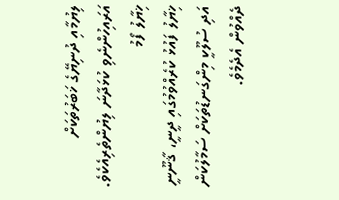ލިޔުމާއި ދުނިޔޭގެ ޚަބަރުތަކަށް އަރައިހުންނެވި ކުޅަދާނަ ލިޔުންތެރިއެކެވެ.
ޚިޔާލު ފޯމު
ޚިޔާލު ފައުޅު ކުރެއްވުމުގައި ދީނީ، ޤާނޫނީ އަދި ސުލޫކީ މިންގަނޑުތަކަށް ސަމާލުކަން ދެއްވުން އެދެމެވެ.